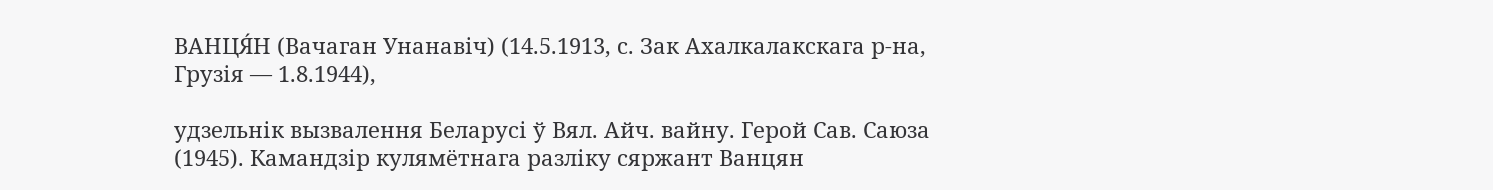ВАНЦЯ́Н (Вачаган Унанавіч) (14.5.1913, с. Зак Ахалкалакскага р-на, Грузія — 1.8.1944),

удзельнік вызвалення Беларусі ў Вял. Айч. вайну. Герой Сав. Саюза (1945). Камандзір кулямётнага разліку сяржант Ванцян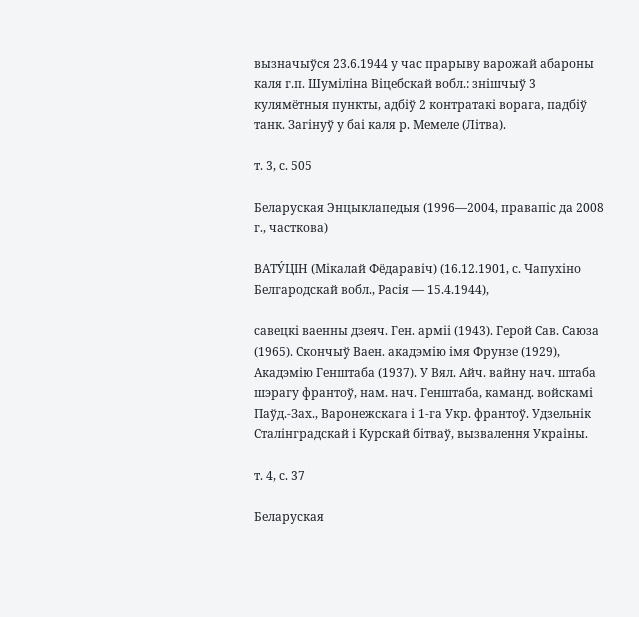вызначыўся 23.6.1944 у час прарыву варожай абароны каля г.п. Шуміліна Віцебскай вобл.: знішчыў 3 кулямётныя пункты, адбіў 2 контратакі ворага, падбіў танк. Загінуў у баі каля р. Мемеле (Літва).

т. 3, с. 505

Беларуская Энцыклапедыя (1996—2004, правапіс да 2008 г., часткова)

ВАТУ́ЦІН (Мікалай Фёдаравіч) (16.12.1901, с. Чапухіно Белгародскай вобл., Расія — 15.4.1944),

савецкі ваенны дзеяч. Ген. арміі (1943). Герой Сав. Саюза (1965). Скончыў Ваен. акадэмію імя Фрунзе (1929), Акадэмію Генштаба (1937). У Вял. Айч. вайну нач. штаба шэрагу франтоў, нам. нач. Генштаба, каманд. войскамі Паўд.-Зах., Варонежскага і 1-га Укр. франтоў. Удзельнік Сталінградскай і Курскай бітваў, вызвалення Украіны.

т. 4, с. 37

Беларуская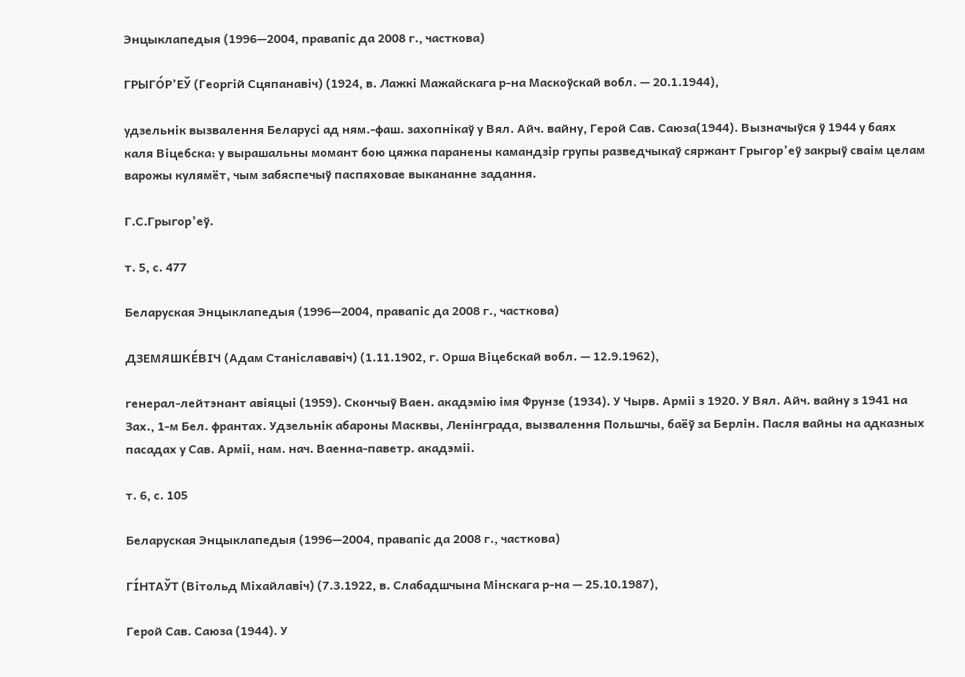Энцыклапедыя (1996—2004, правапіс да 2008 г., часткова)

ГРЫГО́Р’ЕЎ (Георгій Сцяпанавіч) (1924, в. Лажкі Мажайскага р-на Маскоўскай вобл. — 20.1.1944),

удзельнік вызвалення Беларусі ад ням.-фаш. захопнікаў у Вял. Айч. вайну, Герой Сав. Саюза(1944). Вызначыўся ў 1944 у баях каля Віцебска: у вырашальны момант бою цяжка паранены камандзір групы разведчыкаў сяржант Грыгор’еў закрыў сваім целам варожы кулямёт, чым забяспечыў паспяховае выкананне задання.

Г.С.Грыгор’еў.

т. 5, с. 477

Беларуская Энцыклапедыя (1996—2004, правапіс да 2008 г., часткова)

ДЗЕМЯШКЕ́ВІЧ (Адам Станіслававіч) (1.11.1902, г. Орша Віцебскай вобл. — 12.9.1962),

генерал-лейтэнант авіяцыі (1959). Скончыў Ваен. акадэмію імя Фрунзе (1934). У Чырв. Арміі з 1920. У Вял. Айч. вайну з 1941 на Зах., 1-м Бел. франтах. Удзельнік абароны Масквы, Ленінграда, вызвалення Польшчы, баёў за Берлін. Пасля вайны на адказных пасадах у Сав. Арміі, нам. нач. Ваенна-паветр. акадэміі.

т. 6, с. 105

Беларуская Энцыклапедыя (1996—2004, правапіс да 2008 г., часткова)

ГІ́НТАЎТ (Вітольд Міхайлавіч) (7.3.1922, в. Слабадшчына Мінскага р-на — 25.10.1987),

Герой Сав. Саюза (1944). У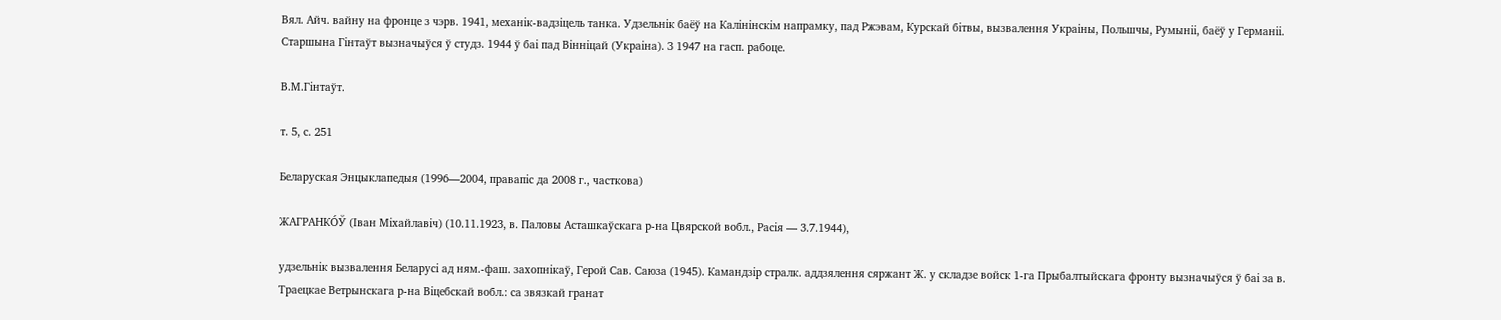Вял. Айч. вайну на фронце з чэрв. 1941, механік-вадзіцель танка. Удзельнік баёў на Калінінскім напрамку, пад Ржэвам, Курскай бітвы, вызвалення Украіны, Польшчы, Румыніі, баёў у Германіі. Старшына Гінтаўт вызначыўся ў студз. 1944 ў баі пад Вінніцай (Украіна). З 1947 на гасп. рабоце.

В.М.Гінтаўт.

т. 5, с. 251

Беларуская Энцыклапедыя (1996—2004, правапіс да 2008 г., часткова)

ЖАГРАНКО́Ў (Іван Міхайлавіч) (10.11.1923, в. Паловы Асташкаўскага р-на Цвярской вобл., Расія — 3.7.1944),

удзельнік вызвалення Беларусі ад ням.-фаш. захопнікаў, Герой Сав. Саюза (1945). Камандзір стралк. аддзялення сяржант Ж. у складзе войск 1-га Прыбалтыйскага фронту вызначыўся ў баі за в. Траецкае Ветрынскага р-на Віцебскай вобл.: са звязкай гранат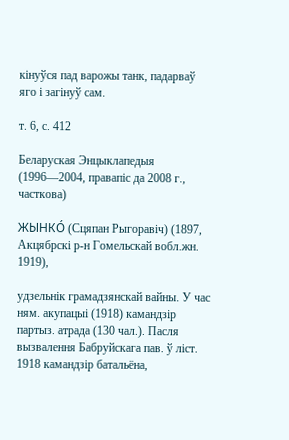кінуўся пад варожы танк, падарваў яго і загінуў сам.

т. 6, с. 412

Беларуская Энцыклапедыя (1996—2004, правапіс да 2008 г., часткова)

ЖЫНКО́ (Сцяпан Рыгоравіч) (1897, Акцябрскі р-н Гомельскай вобл.жн. 1919),

удзельнік грамадзянскай вайны. У час ням. акупацыі (1918) камандзір партыз. атрада (130 чал.). Пасля вызвалення Бабруйскага пав. ў ліст. 1918 камандзір батальёна,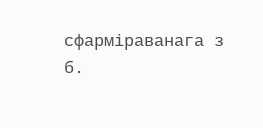сфарміраванага з б.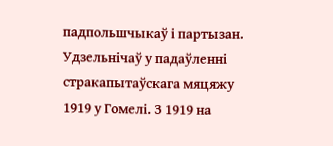падпольшчыкаў і партызан. Удзельнічаў у падаўленні стракапытаўскага мяцяжу 1919 у Гомелі. З 1919 на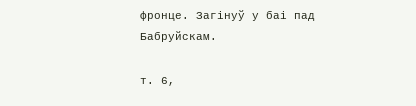фронце. Загінуў у баі пад Бабруйскам.

т. 6,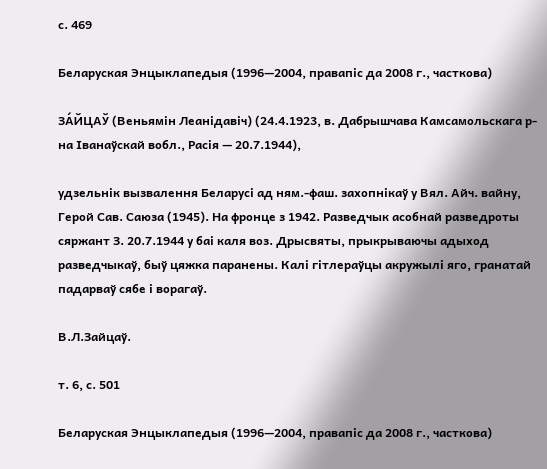с. 469

Беларуская Энцыклапедыя (1996—2004, правапіс да 2008 г., часткова)

ЗА́ЙЦАЎ (Веньямін Леанідавіч) (24.4.1923, в. Дабрышчава Камсамольскага р-на Іванаўскай вобл., Расія — 20.7.1944),

удзельнік вызвалення Беларусі ад ням.-фаш. захопнікаў у Вял. Айч. вайну, Герой Сав. Саюза (1945). На фронце з 1942. Разведчык асобнай разведроты сяржант З. 20.7.1944 у баі каля воз. Дрысвяты, прыкрываючы адыход разведчыкаў, быў цяжка паранены. Калі гітлераўцы акружылі яго, гранатай падарваў сябе і ворагаў.

В.Л.Зайцаў.

т. 6, с. 501

Беларуская Энцыклапедыя (1996—2004, правапіс да 2008 г., часткова)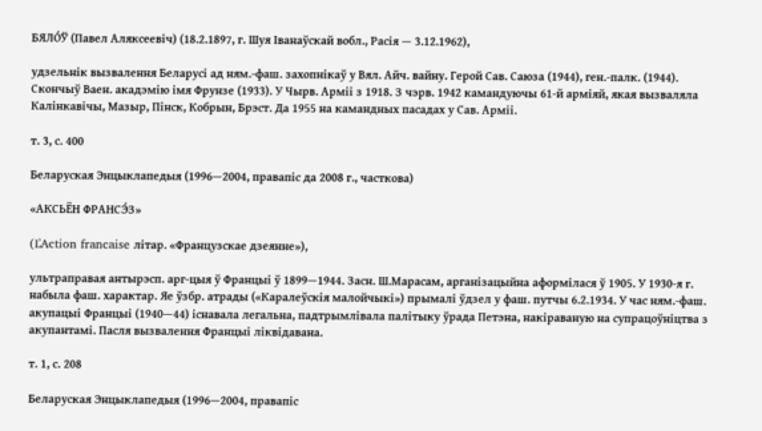БЯЛО́Ў (Павел Аляксеевіч) (18.2.1897, г. Шуя Іванаўскай вобл., Расія — 3.12.1962),

удзельнік вызвалення Беларусі ад ням.-фаш. захопнікаў у Вял. Айч. вайну. Герой Сав. Саюза (1944), ген.-палк. (1944). Скончыў Ваен. акадэмію імя Фрунзе (1933). У Чырв. Арміі з 1918. З чэрв. 1942 камандуючы 61-й арміяй, якая вызваляла Калінкавічы, Мазыр, Пінск, Кобрын, Брэст. Да 1955 на камандных пасадах у Сав. Арміі.

т. 3, с. 400

Беларуская Энцыклапедыя (1996—2004, правапіс да 2008 г., часткова)

«АКСЬЁН ФРАНСЭ́З»

(ĽAction francaise літар. «Французскае дзеянне»),

ультраправая антырэсп. арг-цыя ў Францыі ў 1899—1944. Засн. Ш.Марасам, арганізацыйна аформілася ў 1905. У 1930-я г. набыла фаш. характар. Яе ўзбр. атрады («Каралеўскія малойчыкі») прымалі ўдзел у фаш. путчы 6.2.1934. У час ням.-фаш. акупацыі Францыі (1940—44) існавала легальна, падтрымлівала палітыку ўрада Петэна, накіраваную на супрацоўніцтва з акупантамі. Пасля вызвалення Францыі ліквідавана.

т. 1, с. 208

Беларуская Энцыклапедыя (1996—2004, правапіс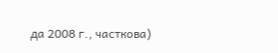да 2008 г., часткова)